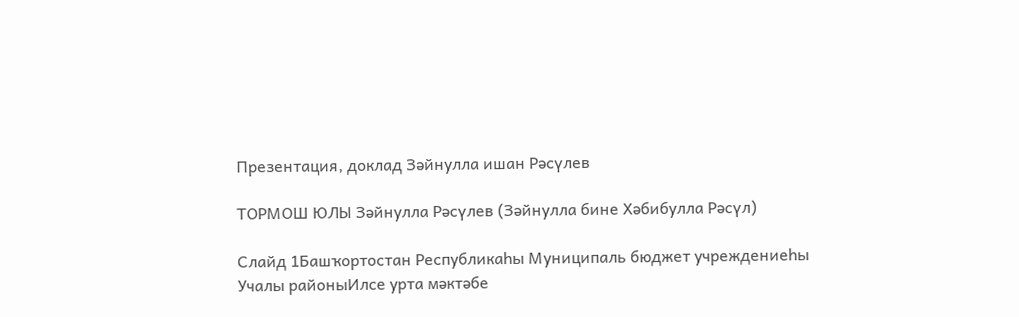Презентация, доклад Зәйнулла ишан Рәсүлев

ТОРМОШ ЮЛЫ Зәйнулла Рәсүлев (Зәйнулла бине Хәбибулла Рәсүл)

Слайд 1Башҡортостан Республикаһы Муниципаль бюджет учреждениеһы Учалы районыИлсе урта мәктәбе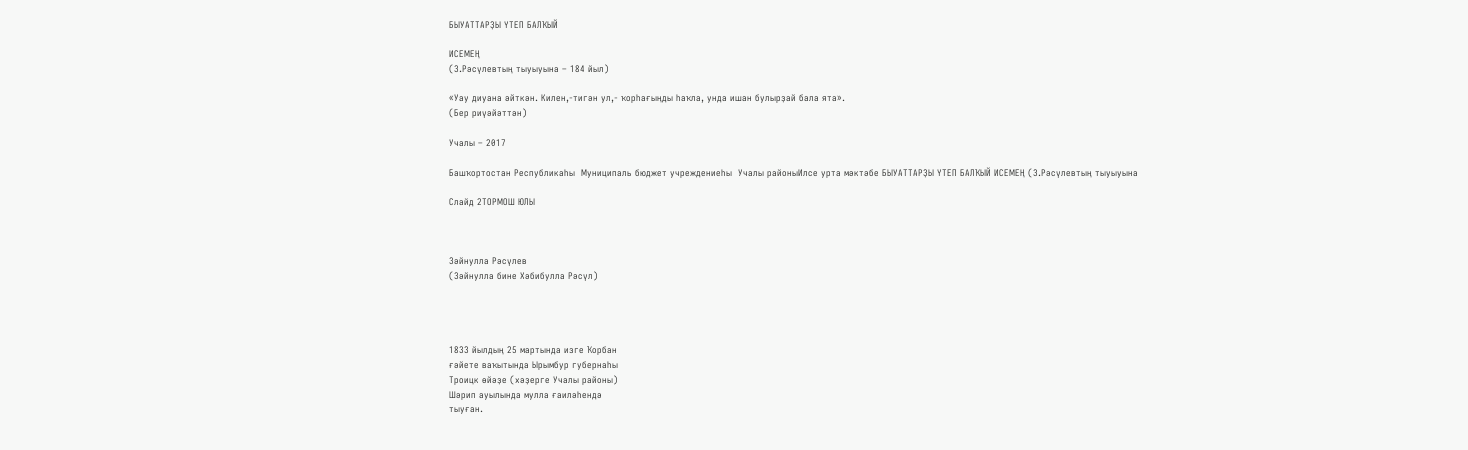БЫУАТТАРҘЫ ҮТЕП БАЛҠЫЙ

ИСЕМЕҢ
(З.Рәсүлевтың тыуыуына – 184 йыл)

«Уау диуана әйткән. Килен,-тигән ул,- ҡорһағыңды һаҡла, унда ишан булырҙай бала ята».
(Бер риүәйәттән)

Учалы – 2017

Башҡортостан Республикаһы  Муниципаль бюджет учреждениеһы  Учалы районыИлсе урта мәктәбе БЫУАТТАРҘЫ ҮТЕП БАЛҠЫЙ ИСЕМЕҢ (З.Рәсүлевтың тыуыуына

Слайд 2ТОРМОШ ЮЛЫ



Зәйнулла Рәсүлев
(Зәйнулла бине Хәбибулла Рәсүл)




1833 йылдың 25 мартында изге Ҡорбан
ғәйете ваҡытында Ырымбур губернаһы
Троицк өйәҙе (хәҙерге Учалы районы)
Шәрип ауылында мулла ғаиләһендә
тыуған.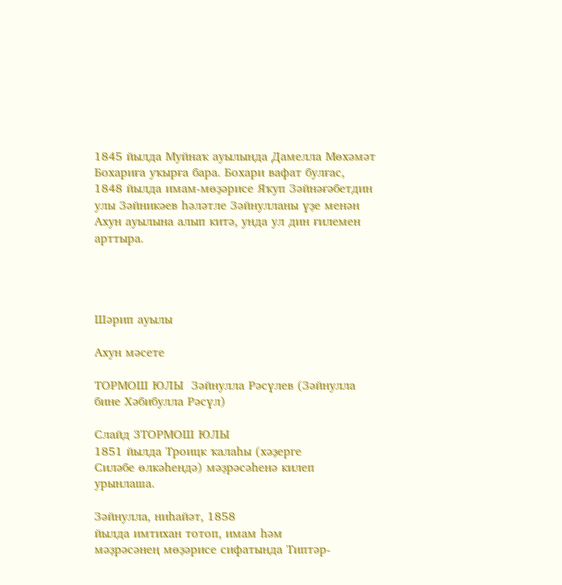1845 йылда Муйнаҡ ауылында Дамелла Мөхәмәт
Бохариға уҡырға бара. Бохари вафат булғас,
1848 йылда имам-мөҙәрисе Яҡуп Зәйнәғәбетдин
улы Зәйникәев һәләтле Зәйнулланы үҙе менән
Ахун ауылына алып китә, унда ул дин ғилемен
арттыра.




Шәрип ауылы

Ахун мәсете

ТОРМОШ ЮЛЫ  Зәйнулла Рәсүлев (Зәйнулла бине Хәбибулла Рәсүл)

Слайд 3ТОРМОШ ЮЛЫ
1851 йылда Троицк ҡалаһы (хәҙерге
Силәбе өлкәһендә) мәҙрәсәһенә килеп
урынлаша.

Зәйнулла, ниһайәт, 1858
йылда имтихан тотоп, имам һәм
мәҙрәсәнең мөҙәрисе сифатында Типтәр-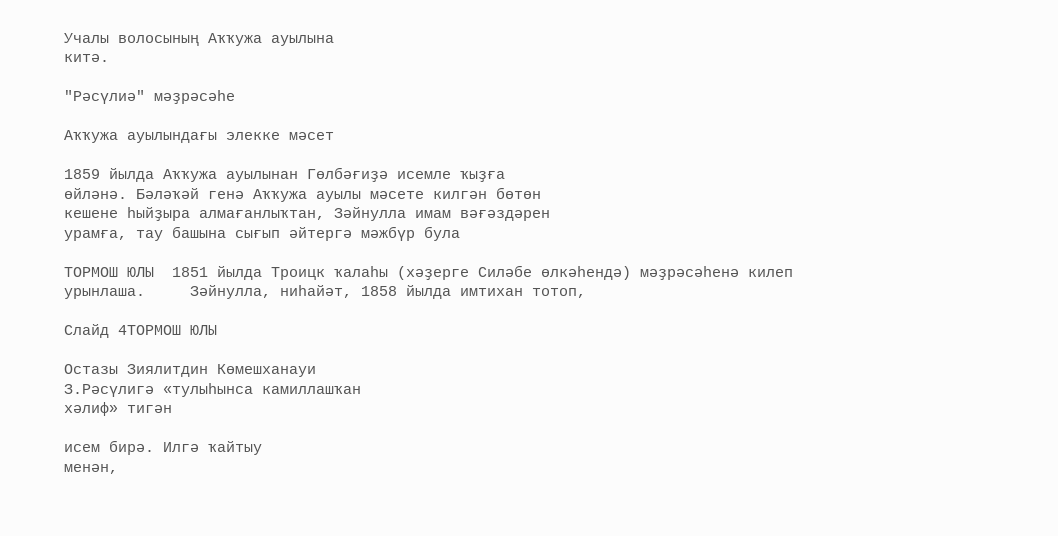Учалы волосының Аҡҡужа ауылына
китә.

"Рәсүлиә" мәҙрәсәһе

Аҡҡужа ауылындағы элекке мәсет

1859 йылда Аҡҡужа ауылынан Гөлбәғиҙә исемле ҡыҙға
өйләнә. Бәләҡәй генә Аҡҡужа ауылы мәсете килгән бөтөн
кешене һыйҙыра алмағанлыҡтан, Зәйнулла имам вәғәздәрен
урамға, тау башына сығып әйтергә мәжбүр була

ТОРМОШ ЮЛЫ  1851 йылда Троицк ҡалаһы (хәҙерге Силәбе өлкәһендә) мәҙрәсәһенә килеп урынлаша.     Зәйнулла, ниһайәт, 1858 йылда имтихан тотоп,

Слайд 4ТОРМОШ ЮЛЫ

Остазы Зиялитдин Көмешханауи
З.Рәсүлигә «тулыһынса камиллашҡан
хәлиф» тигән

исем бирә. Илгә ҡайтыу
менән,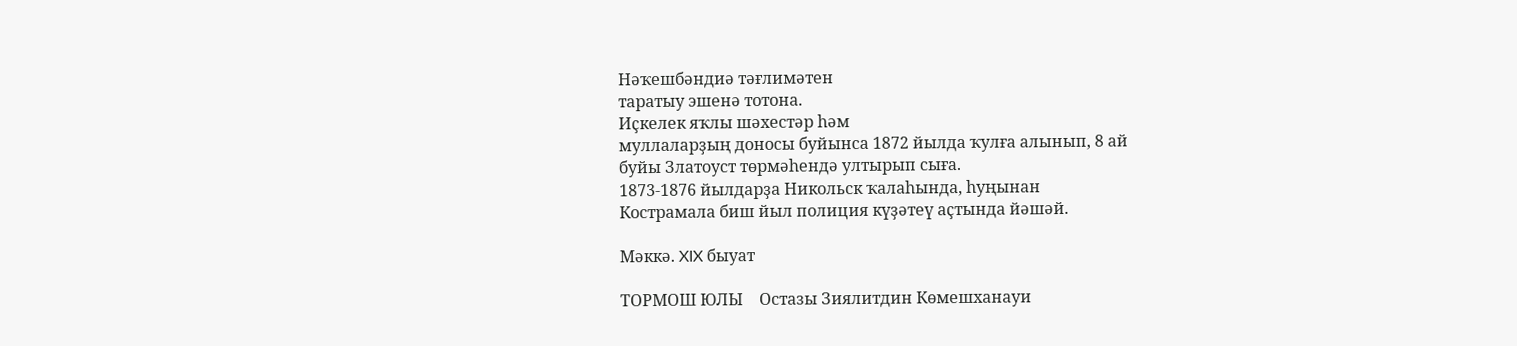Нәҡешбәндиә тәғлимәтен
таратыу эшенә тотона.
Иҫкелек яҡлы шәхестәр һәм
муллаларҙың доносы буйынса 1872 йылда ҡулға алынып, 8 ай
буйы Златоуст төрмәһендә ултырып сыға.
1873-1876 йылдарҙа Никольск ҡалаһында, һуңынан
Кострамала биш йыл полиция күҙәтеү аҫтында йәшәй.

Мәккә. XIX быуат

ТОРМОШ ЮЛЫ    Остазы Зиялитдин Көмешханауи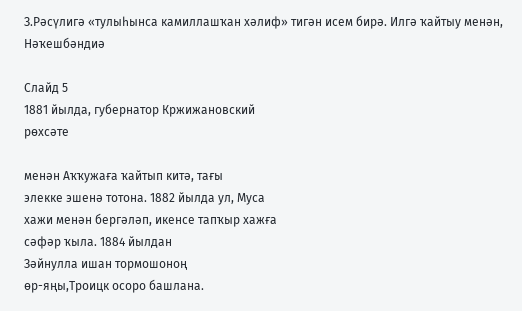З.Рәсүлигә «тулыһынса камиллашҡан хәлиф» тигән исем бирә. Илгә ҡайтыу менән, Нәҡешбәндиә

Слайд 5
1881 йылда, губернатор Кржижановский
рөхсәте

менән Аҡҡужаға ҡайтып китә, тағы
элекке эшенә тотона. 1882 йылда ул, Муса
хажи менән бергәләп, икенсе тапҡыр хажға
сәфәр ҡыла. 1884 йылдан
Зәйнулла ишан тормошоноң
өр-яңы,Троицк осоро башлана.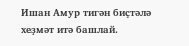Ишан Амур тигән биҫтәлә
хеҙмәт итә башлай.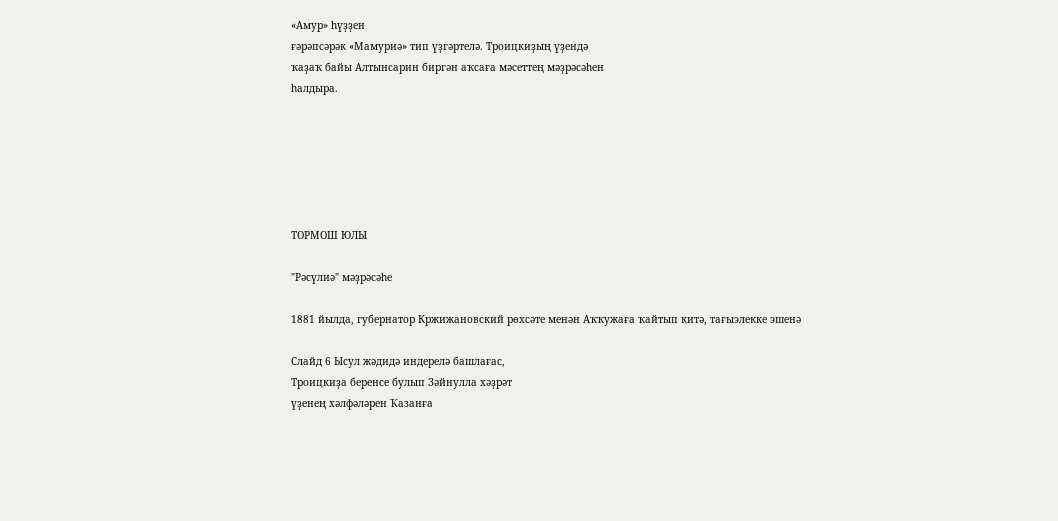«Амур» һүҙҙен
ғәрәпсәрәк «Мамуриә» тип үҙгәртелә. Троицкиҙың үҙендә
ҡаҙаҡ байы Алтынсарин биргән аҡсаға мәсеттең мәҙрәсәһен
һалдыра.






ТОРМОШ ЮЛЫ

"Рәсүлиә" мәҙрәсәһе

1881 йылда, губернатор Кржижановский рөхсәте менән Аҡҡужаға ҡайтып китә, тағыэлекке эшенә

Слайд 6 Ысул жәдидә индерелә башлағас,
Троицкиҙа беренсе булып Зәйнулла хәҙрәт
үҙенең хәлфәләрен Ҡазанға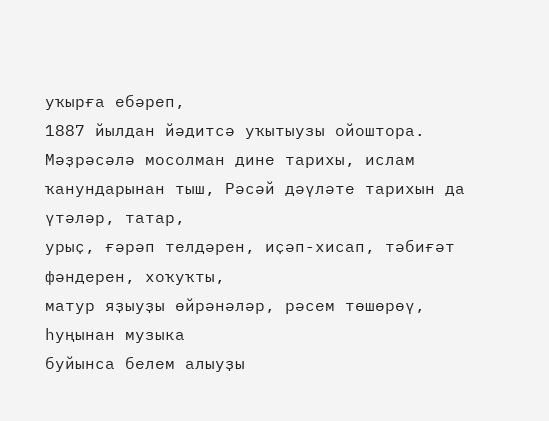уҡырға ебәреп,
1887 йылдан йәдитсә уҡытыузы ойоштора.
Мәҙрәсәлә мосолман дине тарихы, ислам
ҡанундарынан тыш, Рәсәй дәүләте тарихын да үтәләр, татар,
урыҫ, ғәрәп телдәрен, иҫәп-хисап, тәбиғәт фәндерен, хоҡуҡты,
матур яҙыуҙы өйрәнәләр, рәсем төшөрөү, һуңынан музыка
буйынса белем алыуҙы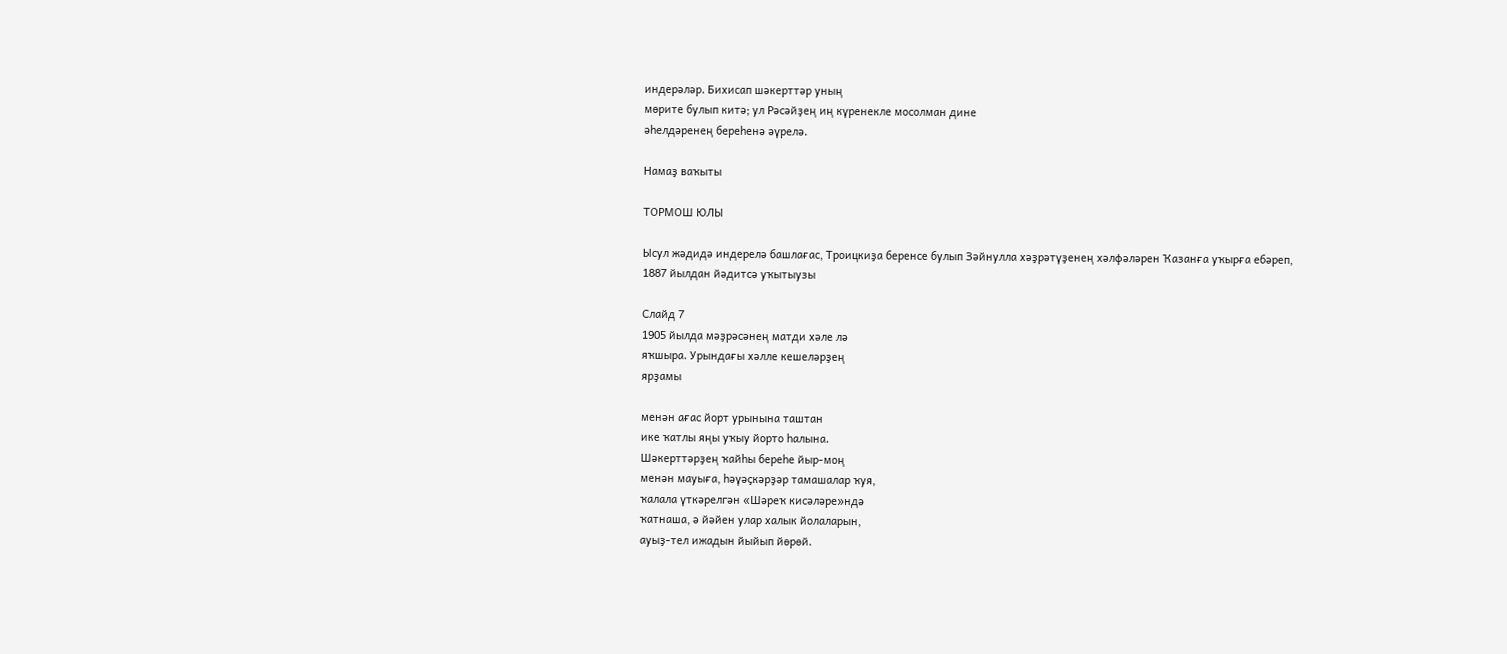индерәләр. Бихисап шәкерттәр уның
мөрите булып китә; ул Рәсәйҙең иң күренекле мосолман дине
әһелдәренең береһенә әүрелә.

Намаҙ ваҡыты

ТОРМОШ ЮЛЫ

Ысул жәдидә индерелә башлағас, Троицкиҙа беренсе булып Зәйнулла хәҙрәтүҙенең хәлфәләрен Ҡазанға уҡырға ебәреп, 1887 йылдан йәдитсә уҡытыузы

Слайд 7
1905 йылда мәҙрәсәнең матди хәле лә
яҡшыра. Урындағы хәлле кешеләрҙең
ярҙамы

менән ағас йорт урынына таштан
ике ҡатлы яңы уҡыу йорто һалына.
Шәкерттәрҙең ҡайһы береһе йыр-моң
менән мауыға, һәүәҫкәрҙәр тамашалар ҡуя,
ҡалала үткәрелгән «Шәреҡ кисәләре»ндә
ҡатнаша, ә йәйен улар халык йолаларын,
ауыҙ-тел ижадын йыйып йөрөй.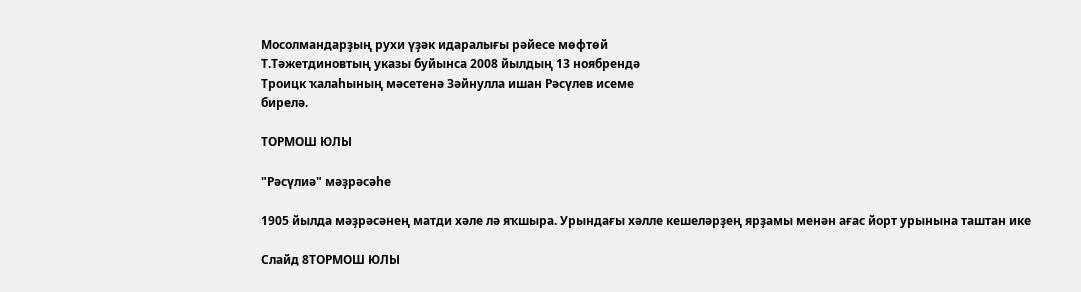Мосолмандарҙың рухи үҙәк идаралығы рәйесе мөфтөй
Т.Тәжетдиновтың указы буйынса 2008 йылдың 13 ноябрендә
Троицк ҡалаһының мәсетенә Зәйнулла ишан Рәсүлев исеме
бирелә.

ТОРМОШ ЮЛЫ

"Рәсүлиә" мәҙрәсәһе

1905 йылда мәҙрәсәнең матди хәле лә яҡшыра. Урындағы хәлле кешеләрҙең ярҙамы менән ағас йорт урынына таштан ике

Слайд 8ТОРМОШ ЮЛЫ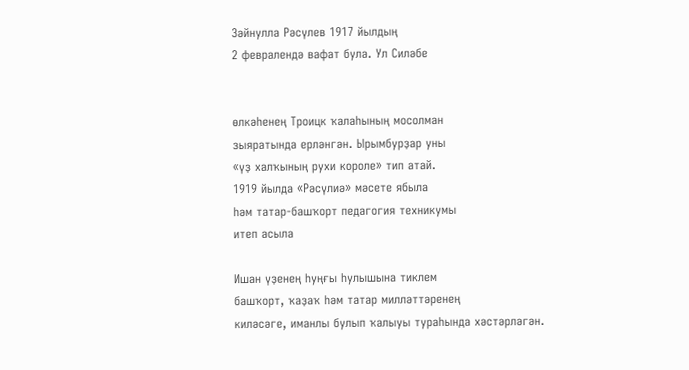Зәйнулла Рәсүлев 1917 йылдың
2 февралендә вафат була. Ул Силәбе


өлкәһенең Троицк ҡалаһының мосолман
зыяратында ерләнгән. Ырымбурҙар уны
«үҙ халҡының рухи короле» тип атай.
1919 йылда «Рәсүлиә» мәсете ябыла
һәм татар-башҡорт педагогия техникумы
итеп асыла

Ишан үҙенең һуңғы һулышына тиклем
башҡорт, ҡаҙаҡ һәм татар милләттәренең
киләсәге, иманлы булып ҡалыуы тураһында хәстәрләгән.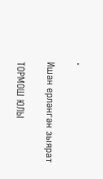.

Ишан ерләнгән зыярат

ТОРМОШ ЮЛЫ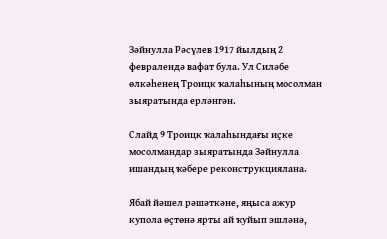Зәйнулла Рәсүлев 1917 йылдың 2 февралендә вафат була. Ул Силәбе өлкәһенең Троицк ҡалаһының мосолман зыяратында ерләнгән.

Слайд 9 Троицк ҡалаһындағы иҫке
мосолмандар зыяратында Зәйнулла
ишандың ҡәбере реконструкциялана.

Ябай йәшел рәшәткәне, яңыса ажур
купола өҫтөнә ярты ай ҡуйып эшләнә,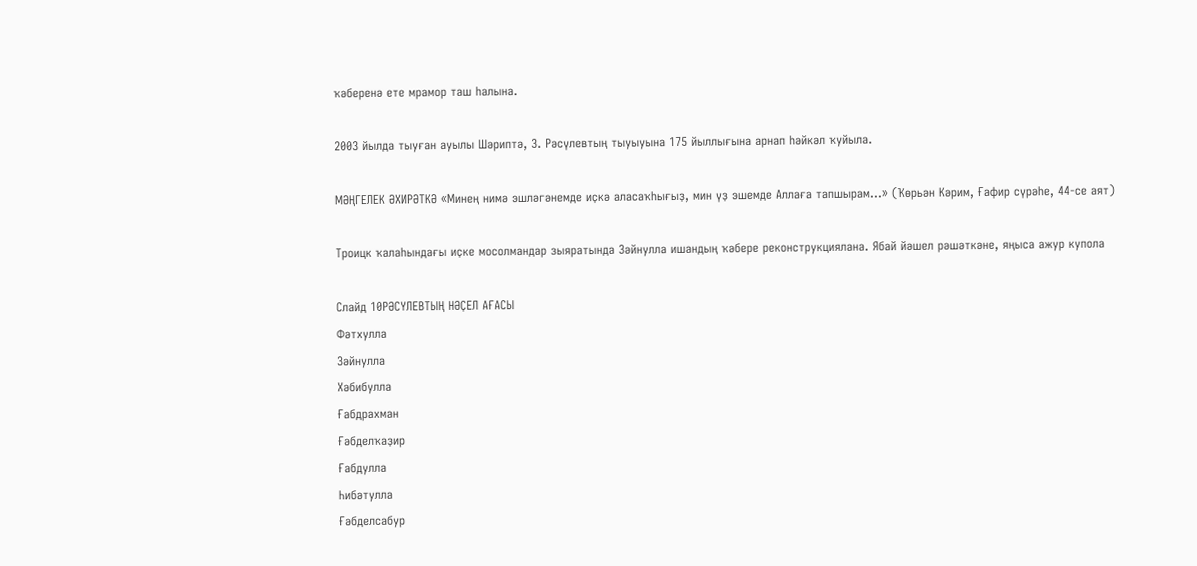ҡәберенә ете мрамор таш һалына.

2003 йылда тыуған ауылы Шәриптә, З. Рәсүлевтың тыуыуына 175 йыллығына арнап һәйкәл ҡуйыла.

МӘҢГЕЛЕК ӘХИРӘТКӘ «Минең нимә эшләгәнемде иҫкә аласаҡһығыҙ, мин үҙ эшемде Аллаға тапшырам…» (Ҡөрьән Кәрим, Ғафир сүрәһе, 44-се аят)

Троицк ҡалаһындағы иҫке мосолмандар зыяратында Зәйнулла ишандың ҡәбере реконструкциялана. Ябай йәшел рәшәткәне, яңыса ажур купола

Слайд 10РӘСҮЛЕВТЫҢ НӘҪЕЛ АҒАСЫ
Фәтхулла
Зәйнулла
Хәбибулла
Ғабдрахман
Ғәбделҡаҙир
Ғабдулла
Һибәтулла
Ғәбделсабур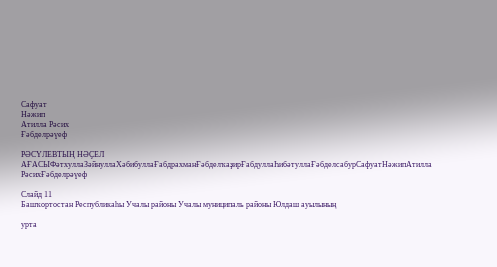Сафуат
Нәжип
Атилла Рәсих
Ғәбделрәүеф

РӘСҮЛЕВТЫҢ НӘҪЕЛ АҒАСЫФәтхуллаЗәйнуллаХәбибуллаҒабдрахманҒәбделҡаҙирҒабдуллаҺибәтуллаҒәбделсабурСафуатНәжипАтилла РәсихҒәбделрәүеф

Слайд 11
Башҡортостан Республикаһы Учалы районы Учалы муниципаль районы Юлдаш ауылының

урта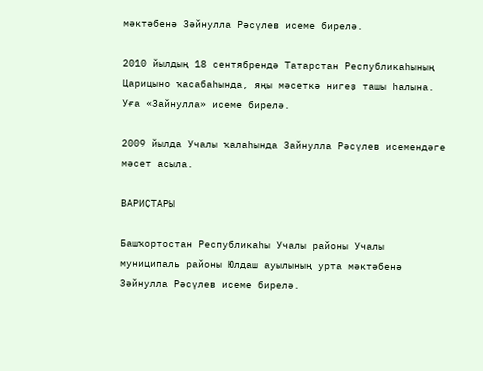мәктәбенә Зәйнулла Рәсүлев исеме бирелә.

2010 йылдың 18 сентябрендә Татарстан Республикаһының Царицыно ҡасабаһында, яңы мәсеткә нигеҙ ташы һалына. Уға «Зайнулла» исеме бирелә.

2009 йылда Учалы ҡалаһында Зайнулла Рәсүлев исемендәге мәсет асыла.

ВАРИҪТАРЫ

Башҡортостан Республикаһы Учалы районы Учалы муниципаль районы Юлдаш ауылының урта мәктәбенә Зәйнулла Рәсүлев исеме бирелә.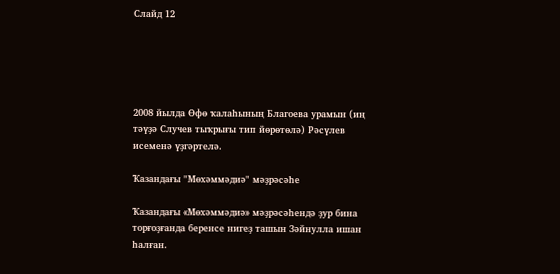Слайд 12





2008 йылда Өфө ҡалаһының Благоева урамын (иң тәүҙә Случев тыҡрығы тип йөрөтөлә) Рәсүлев исеменә үҙгәртелә.

Ҡазандағы "Мөхәммәдиә" мәҙрәсәһе

Ҡазандағы «Мөхәммәдиә» мәҙрәсәһендә ҙур бина торғоҙғанда беренсе нигеҙ ташын Зәйнулла ишан һалған.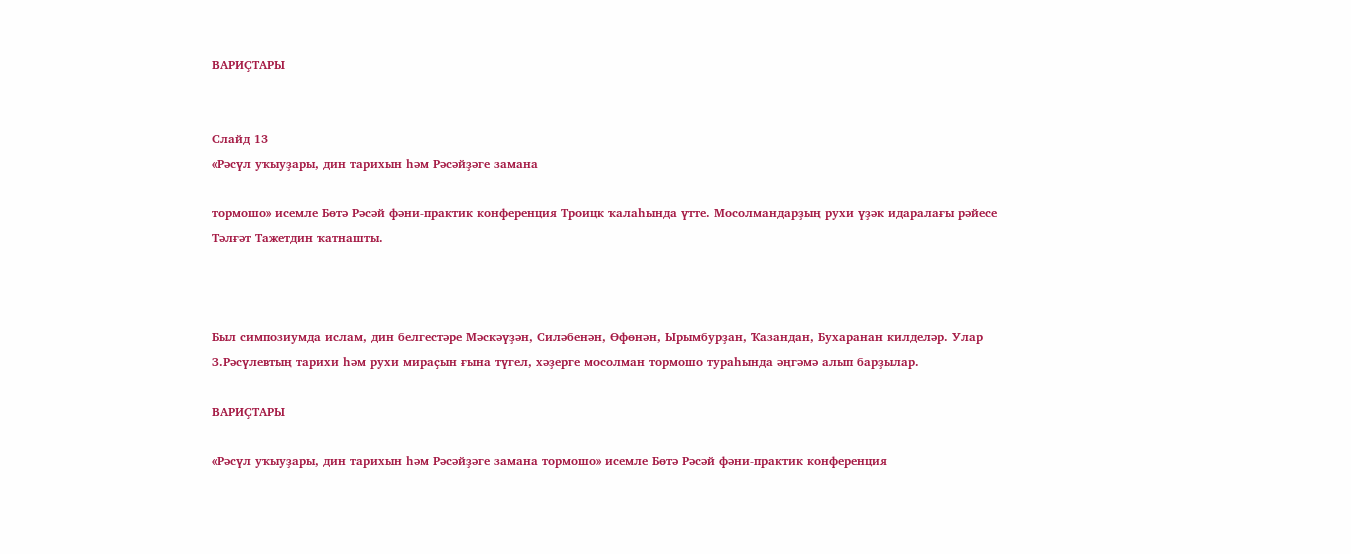ВАРИҪТАРЫ


Слайд 13
«Рәсүл уҡыуҙары, дин тарихын һәм Рәсәйҙәге замана

тормошо» исемле Бөтә Рәсәй фәни-практик конференция Троицк ҡалаһында үтте. Мосолмандарҙың рухи үҙәк идаралағы рәйесе Тәлғәт Тажетдин ҡатнашты.



Был симпозиумда ислам, дин белгестәре Мәскәүҙән, Силәбенән, Өфөнән, Ырымбурҙан, Ҡазандан, Бухаранан килделәр. Улар З.Рәсүлевтың тарихи һәм рухи мираҫын ғына түгел, хәҙерге мосолман тормошо тураһында әңгәмә алып барҙылар.

ВАРИҪТАРЫ

«Рәсүл уҡыуҙары, дин тарихын һәм Рәсәйҙәге замана тормошо» исемле Бөтә Рәсәй фәни-практик конференция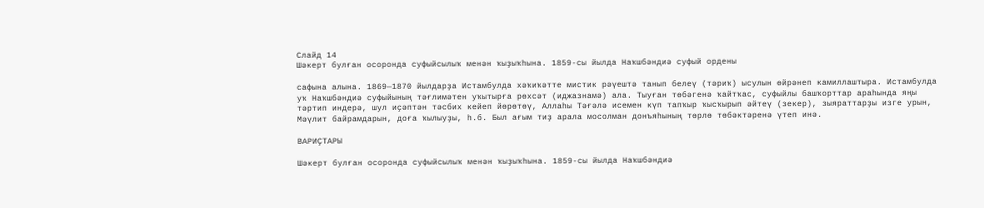Слайд 14
Шәкерт булған осоронда суфыйсылыҡ менән ҡыҙыҡһына. 1859-сы йылда Наҡшбәндиә суфый ордены

сафына алына. 1869—1870 йылдарҙа Истамбулда хәҡиҡәтте мистик рәүештә танып белеү (тәриҡ) ысулын өйрәнеп камиллаштыра. Истамбулда уҡ Наҡшбәндиә суфыйының тәғлимәтен уҡытырға рөхсәт (иджазнамә) ала. Тыуған төбәгенә ҡайтҡас, суфыйлы башҡорттар араһында яңы тәртип индерә, шул иҫәптән тәсбих кейеп йөрөтөү, Аллаһы Тәғәлә исемен күп тапҡыр ҡысҡырып әйтеү (зекер), зыяраттарҙы изге урын, Мәүлит байрамдарын, доға ҡылыуҙы, һ.б. Был ағым тиҙ арала мосолман донъяһының төрлө төбәктәренә үтеп инә.

ВАРИҪТАРЫ

Шәкерт булған осоронда суфыйсылыҡ менән ҡыҙыҡһына. 1859-сы йылда Наҡшбәндиә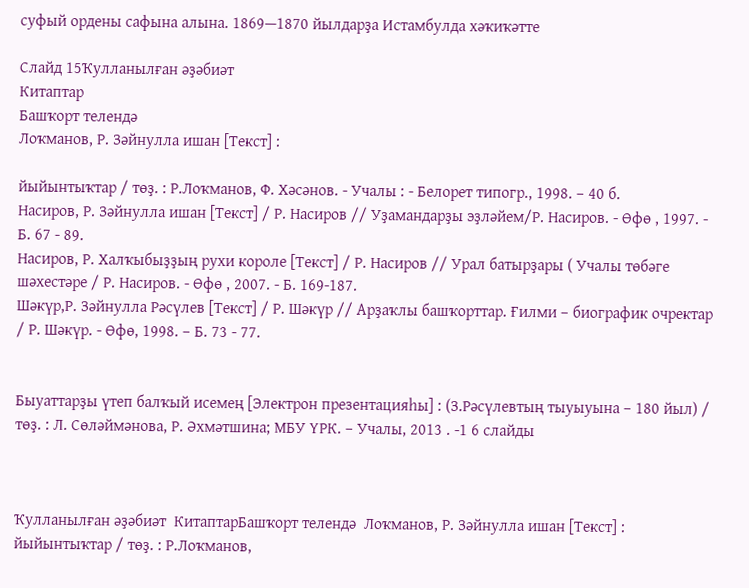суфый ордены сафына алына. 1869—1870 йылдарҙа Истамбулда хәҡиҡәтте

Слайд 15Ҡулланылған әҙәбиәт
Китаптар
Башҡорт телендә
Лоҡманов, Р. Зәйнулла ишан [Текст] :

йыйынтыҡтар / төҙ. : Р.Лоҡманов, Ф. Хәсәнов. - Учалы : - Белорет типогр., 1998. – 40 б.
Насиров, Р. Зәйнулла ишан [Текст] / Р. Насиров // Уҙамандарҙы эҙләйем/Р. Насиров. - Өфө , 1997. - Б. 67 - 89.
Насиров, Р. Халҡыбыҙҙың рухи короле [Текст] / Р. Насиров // Урал батырҙары ( Учалы төбәге шәхестәре / Р. Насиров. - Өфө , 2007. - Б. 169-187.
Шәкүр,Р. Зәйнулла Рәсүлев [Текст] / Р. Шәкүр // Арҙаҡлы башҡорттар. Ғилми – биографик очректар / Р. Шәкүр. - Өфө, 1998. – Б. 73 - 77.


Быуаттарҙы үтеп балҡый исемең [Электрон презентацияһы] : (З.Рәсүлевтың тыуыуына – 180 йыл) / төҙ. : Л. Сөләймәнова, Р. Әхмәтшина; МБУ ҮРК. – Учалы, 2013 . -1 6 слайды



Ҡулланылған әҙәбиәт  КитаптарБашҡорт телендә  Лоҡманов, Р. Зәйнулла ишан [Текст] : йыйынтыҡтар / төҙ. : Р.Лоҡманов,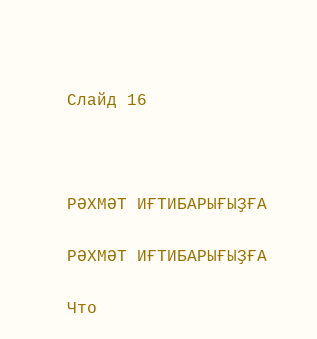Слайд 16



РӘХМӘТ ИҒТИБАРЫҒЫҘҒА

РӘХМӘТ ИҒТИБАРЫҒЫҘҒА

Что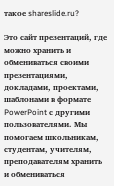такое shareslide.ru?

Это сайт презентаций, где можно хранить и обмениваться своими презентациями, докладами, проектами, шаблонами в формате PowerPoint с другими пользователями. Мы помогаем школьникам, студентам, учителям, преподавателям хранить и обмениваться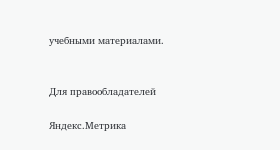учебными материалами.


Для правообладателей

Яндекс.Метрика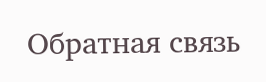Обратная связь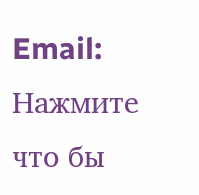Email: Нажмите что бы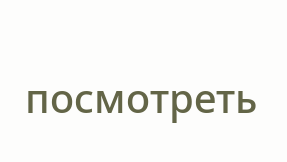посмотреть